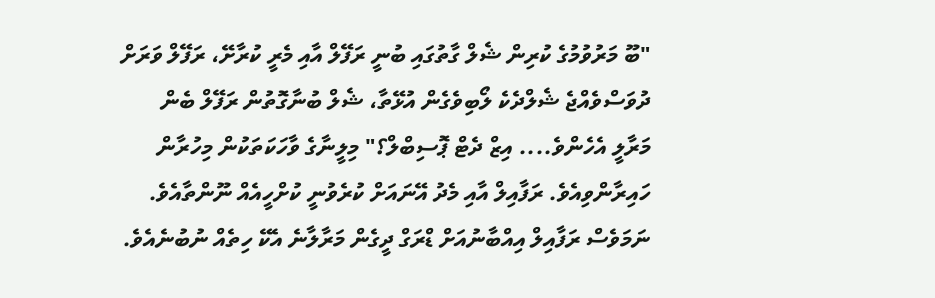"ބޫ މަރުވުމުގެ ކުރިން ޝެލް ގާތުގައި ބުނީ ރަފޭލް އާއި މެރީ ކުރާށޭ، ރަފޭލް ވަރަށް ދުވަސްވެއްޖެ ޝެލްދެކެ ލޯބިވެގެން އުޅޭތާ، ޝެލް ބުނާގޮތުން ރަފޭލް ބެން މަރާލީ އެހެންވެ.... އިޒް ދެޓް ޕޮސިބްލް؟" މިލީނާގެ ވާހަކަތަކުން މިހުރާން ހައިރާންވިއެވެ. ރަފާއިލް އާއި މެދު އޭނައަށް ކުރެވުނީ ކުށްހީއެއް ނޫންތާއެވެ. ނަމަވެސް ރަފާއިލް އިއްބާނުއަށް ޑްރަގް ދީގެން މަރާލާނެ އެކޭ ހިތެއް ނުބުނެއެވެ.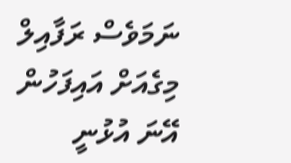ނަމަވެސް ރަފާއިލް މިގެއަށް އައިފަހުން އޭނަ އުޅުނީ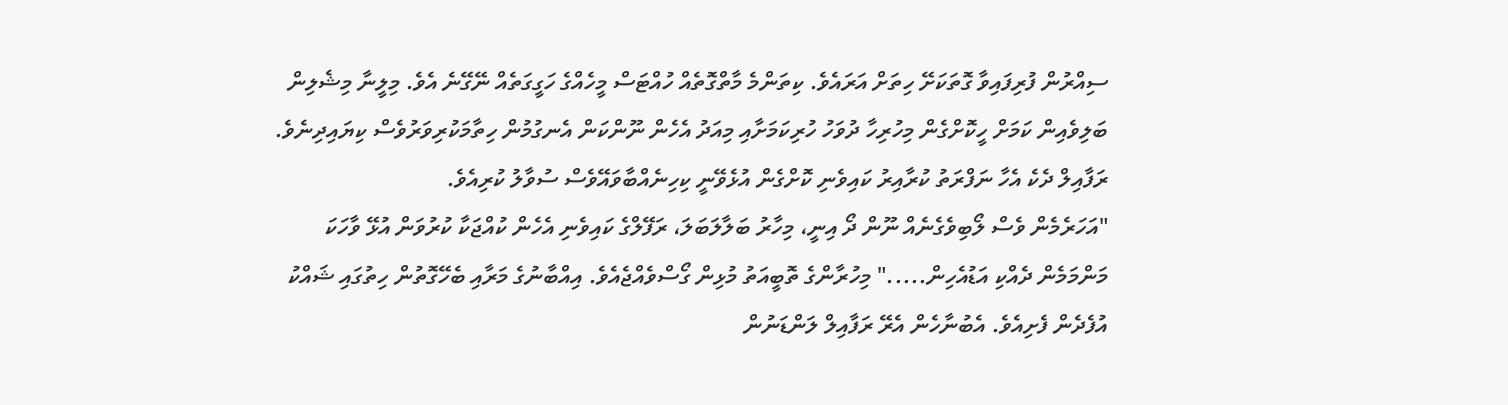ސިއްރުން ފުރިފައިވާ ގޮތަކަށޭ ހިތަށް އަރައެވެ. ކިތަންމެ މާތްގޮތެއް ހުއްޓަސް މީހެއްގެ ހަގީގަތެއް ނޭގޭނެ އެވެ. މިލީނާ މިޝެލިން ބަލިވެއިން ކަމަށް ހީކޮށްގެން މިހުރިހާ ދުވަހު ހުރިކަމަށާއި މިއަދު އެހެން ނޫންކަން އެނގުމުން ހިތާމަކުރިވަރުވެސް ކިޔައިދިނެވެ. ރަފާއިލް ދެކެ އެހާ ނަފްރަތު ކުރާއިރު ކައިވެނި ކޮށްގެން އުޅެވޭނީ ކިހިނެއްބާވައޭވެސް ސުވާލު ކުރިއެވެ.
"އަހަރެމެން ވެސް ލޯބިވެގެނެއް ނޫން ދޯ އިނީ، މިހާރު ބަލާލަބަލަ، ރަފޭލްގެ ކައިވެނި އެހެން ކުއްޖަކާ ކުރުވަން އުޅޭ ވާހަކަ މަންމަމެން ދެއްކި އަޑުއެހިން....." މިހުރާންގެ ތޮބީއަތު މުޅިން ގޯސްވެއްޖެއެވެ. އިއްބާނުގެ މަރާއި ބެހޭގޮތުން ހިތުގައި ޝައްކު އުފެދެން ފެށިއެވެ. އެބުނާހެން އެރޭ ރަފާއިލް ލަންޑަނުން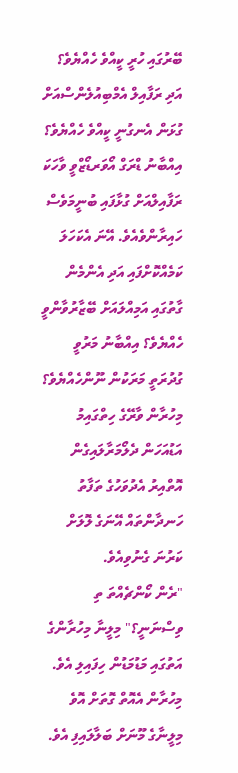ބޭރުގައި ހުރީ ކީއްވެ ހެއްޔެވެ؟ އަދި ރަފާއިލް އެމްބިއުލެންސްއަށް ގުޅަން އެނގުނީ ކީއްވެ ހެއްޔެވެ؟ އިއްބާނު ޑްރަގް އޯވަރޑޯޒްވީ ވާހަކަ ރަފާއިލްއަށް ގުޅާފައި ބުނީމަވެސް ހައިރާންވެއެވެ. އޭނަ އެކަހަލަ ކަމެއްކޮށްފައި އަދި އެންމެން ގާތުގައި އަމިއްލައަށް ބޭޒާރުވާންވީ ހެއްޔެވެ؟ އިއްބާނު މަރުވީ ގުދުރަތީ މަރަކުން ނޫންހެއްޔެވެ؟ މިހުރާން ވާރޭގެ ހިތްގައިމު އަޑުއަހަން ދެލޯމަރާލައިގެން އޮތްއިރު އެދުވަހުގެ ތަފާތު ހަނދާންތައް އޭނަގެ ލޮލަށް ކަރުނަ ގެނުވިއެވެ.
"ރެން ކޯންޗެއްތަ ތި ވިސްނަނީ؟" މިލީނާ މިހުރާންގެ އަތުގައި މަޑުމަޑުން ހިފައިލި އެވެ. މިހުރާން އެއޮތް ގޮތަށް އޮވެ މިލީނާގެ މޫނަށް ބަލާލައިފި އެވެ.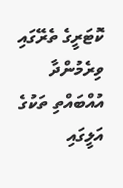ކޮޓަރީގެ ތެރޭގައި ވިރެމުންދާ އުއްބައްތި ތަކުގެ އަލީގައި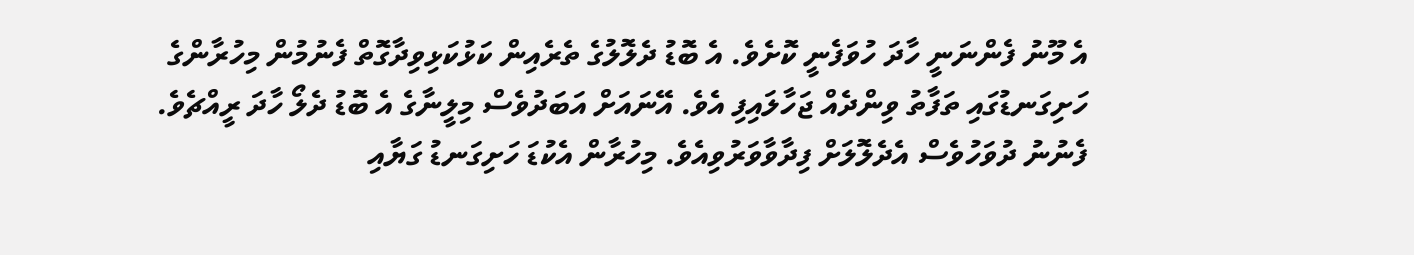އެ މޫނު ފެންނަނީ ހާދަ ހުވަފެނީ ކޮށެވެ. އެ ބޮޑު ދެލޮލުގެ ތެރެއިން ކަޅުކަޅިވިދާގޮތް ފެނުމުން މިހުރާންގެ ހަށިގަނޑުގައި ތަފާތު ވިންދެއް ޖަހާލައިފި އެވެ. އޭނައަށް އަބަދުވެސް މިލީނާގެ އެ ބޮޑު ދެލޯ ހާދަ ރީއްޗެވެ. ފެނުނު ދުވަހުވެސް އެދެލޮލަށް ފިދާވާވަރުވިއެވެ. މިހުރާން އެކުޑަ ހަށިގަނޑު ގަޔާއި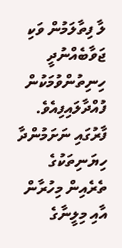ލާ ފިތާލަމުން ވަކި ޖަވާބެއްނުދީ ހިނިތުންވުމަކުން ފުއްދާލައިފިއެވެ. ފާރުގައި ނަށަމުންދާ ހިޔަނިތަކުގެ ތެރެއިން މިހުރާން އާއި މިލީނާގެ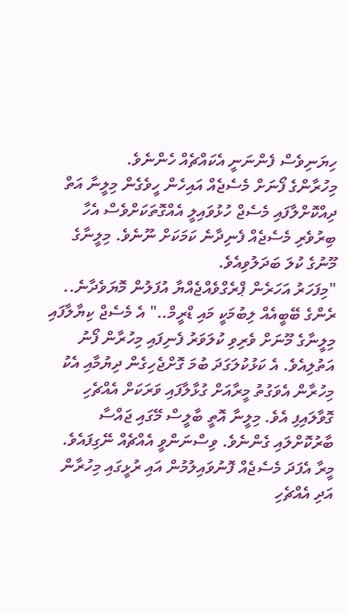ހިޔަނިވެސް ފެންނަނީ އެކައްޗެއް ހެންނެވެ.
މިހުރާންގެ ފޯނަށް މެސެޖެއް އައިހެން ހީވެގެން މިލީނާ އަތް ދިއްކޮށްލާފައި މެސެޖް ހުޅުވައިލީ އެއްގޮތަކަށްވެސް އެހާ ބިރުވެރި މެސެޖެއް ފެނިދާނެ ކަމަކަށް ނޫނެވެ. މިލީނާގެ މޫނުގެ ކުލަ ބަދަލުވިއެވެ.
"މިފަހަރު އަހަރެން ޕްރެގްވެއްޖެއްޔާ އުފަލުން މޮޔަވެދާނެ.. ރެންގެ ބޭބީއެއް ލިބުމަކީ މައި ޑްރީމް.." އެ މެސެޖް ކިޔާލާފައި މިލީނާގެ މޫނަށް ވެރިވި ކުލަވަރު ފެނިފައި މިހުރާން ފޯނު އަތުލިއެވެ. އެ ކަޅުކުލަގަދަ ބުމަ ގޮށްޖެހިގެން ދިޔުމާއި އެކު މިހުރާން އެވަގުތު މީރާއަށް ގުޅާލާފައި ވަރަކަށް އެއްޗެހި ގޮވާލައިފި އެވެ. މިލީނާ އޮތީ ބާލީސް މޭގައި ޖައްސާ ބާރުކޮށްލައި ގެންނެވެ. ވިސްނަންވީ އެއްޗެއް ނޭގިފައެވެ. މީރާ އެފަދަ މެސެޖެއް ފޮނުވައިލުމުން އައި ރުޅީގައި މިހުރާން އަދި އެއްޗެހި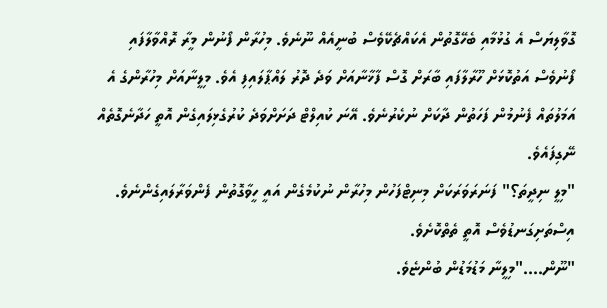ގޮވާލިޔަސް އެ ގުޅުމާއި ބެހޭގޮތުން އެކައްޗެކޭވެސް ބުނީއެއް ނޫނެވެ. މިހުރާން ފޯނުން މީރާ ރޮއްވާލާފައި ފޯނުވެސް އަތުކޮޅަށް ހޫރާލާފައި ބާރަށް ގޮސް ފާޚާނާއަށް ވަދެ ދޮރު ލައްޕާލައިފި އެވެ. މިލީނާއަށް މިހުރާންގެ އެ އަމަލުތައް ފެނުމުން ފަހަތުން ދާކަށް ނުކެރުނެވެ. އޭނަ ކުއިލްޓް ދަށަށްވަދެ ކުރުގެޅިލައިގެން އޮތީ ހަދާނެގޮތެއް ނޭގިފައެވެ.
"މިލީ ނިދީތަ؟" ފަނަރަވަރަކަށް މިނިޓްފަހުން މިހުރާން ނުކުމެގެން އައީ ހީވާގޮތުން ފެންވަރާލައިގެންނެވެ. އިސްތަށިގަނޑުވެސް އޮތީ ތެތްކޮށެވެ.
"ނޫން...."މިލީނާ މަޑުމަޑުން ބުންޏެވެ.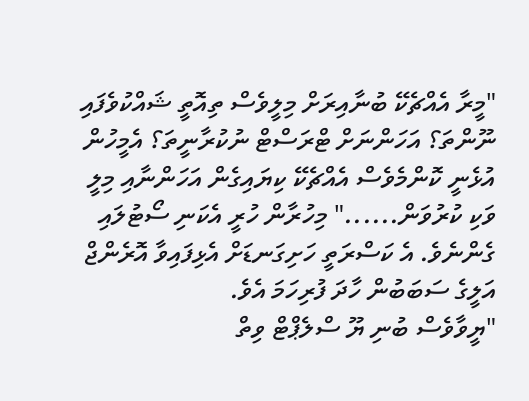"މީރާ އެއްޗެކޭ ބުނާއިރަށް މިލީވެސް ތިއޮތީ ޝައްކުވެފައި ނޫންތަ؟ އަހަންނަށް ޓްރަސްޓް ނުކުރާނީތަ؟ އެމީހުން އުޅެނީ ކޮންމެވެސް އެއްޗެކޭ ކިޔައިގެން އަހަންނާއި މިލީ ވަކި ކުރުވަން......" މިހުރާން ހުރީ އެކަނި ސޯޓުލައި ގެންނެވެ. އެ ކަސްރަތީ ހަށިގަނޑަށް އެޅިފައިވާ އޮރެންޖް އަލީގެ ސަބަބުން ހާދަ ފުރިހަމަ އެވެ.
"ޔީވާވެސް ބުނި ޔޫ ސްލެޕްޓް ވިތް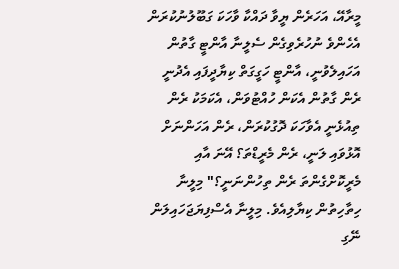މީރާއޭ، އަހަރެން ޔީވާ ދައްކާ ވާހަކަ ގަބޫލުނުކުރަން އެހެންވެ ނުހުރެވިގެން ސެލީނާ އާންޓީ ގާތުން އަހައިލެވުނީ، އާންޓީ ހަގީގަތް ކިޔާދީފައި އެދުނީ ރެން ގާތުން އެކަން ހުއްޓުވަން، އެކަމަކު ރެން ތިއުޅެނީ އެވާހަކަ ދޮގުކުރަން، ރެން އަހަންނަށް އޮޅުވައި ލަނީ، ރެން މެރީޑްތަ؟ އޭނަ އާއި މެރީކޮށްގެންތަ ރެން ތިހުންނަނީ؟" މިލީނާ ހިތާހިތުން ކިޔާލިއެވެ. މިލީނާ އެސްފިޔަޖަހައިލަން ނޭގި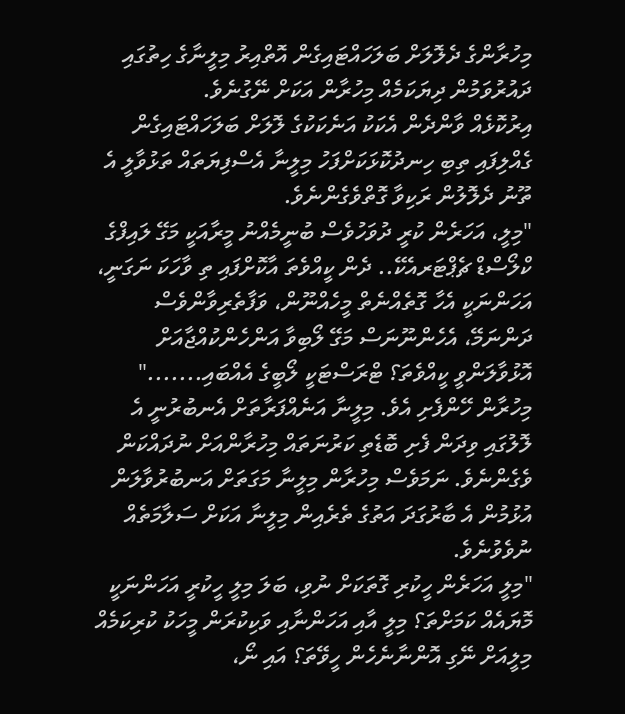މިހުރާންގެ ދެލޮލަށް ބަލަހައްޓައިގެން އޮތްއިރު މިލީނާގެ ހިތުގައި ދައުރުވަމުން ދިޔަކަމެއް މިހުރާން އަކަށް ނޭގުނެވެ.
އިރުކޮޅެއް ވާންދެން އެކަކު އަނެކަކުގެ ލޮލަށް ބަލަހައްޓައިގެން ގެއްލިފައި ތިބި ހިނދުކޮޅަކަށްފަހު މިލީނާ އެސްފިޔަތައް ތަޅުވާލީ އެ ތޫނު ދެލޮލުން ރަކިވާ ގޮތްވެގެންނެވެ.
"މިލީ، އަހަރެން ކުރީ ދުވަހުވެސް ބުނީމެއްނު މީރާއަކީ މަގޭ ލައިފްގެ ކްލޯސްޑް ޗެޕްޓަރއެކޭ.. ދެން ކީއްވެތަ އާކޮށްފައި ތި ވާހަކަ ނަގަނީ، އަހަންނަކީ އެހާ ގޮތެއްނެތް މީހެއްނޫން، ވަފާތެރިވާންވެސް ދަންނަމޭ، އެހެންނޫނަސް މަގޭ ލޯބިވާ އަންހެންކުއްޖާއަށް އޮޅުވާލަންވީ ކީއްވެތަ؟ ޓްރަސްޓަކީ ލޯބީގެ އެއްބައި......." މިހުރާން ހޭންފެށި އެވެ. މިލީނާ އަނެއްފަރާތަށް އެނބުރުނީ އެ ލޮލުގައި ވިދަން ފެށި ބޮޑެތި ކަރުނަތައް މިހުރާންއަށް ނުދައްކަން ވެގެންނެވެ. ނަމަވެސް މިހުރާން މިލީނާ މަގަތަށް އަނބުރުވާލަން އުޅުމުން އެ ބާރުގަދަ އަތުގެ ތެރެއިން މިލީނާ އަކަށް ސަލާމަތެއް ނުވެވުނެވެ.
"މިލީ އަހަރެން ހީކުރި ގޮތަކަށް ނުވި، ބަލަ މިލީ ހީކުރީ އަހަންނަކީ މޮޔައެއް ކަމަށްތަ؟ މިލީ އާއި އަހަންނާއި ވަކިކުރަން މީހަކު ކުރިކަމެއް މިލީއަށް ނޭގި އޮންނާނެހެން ހީވޭތަ؟ އައި ނޯ،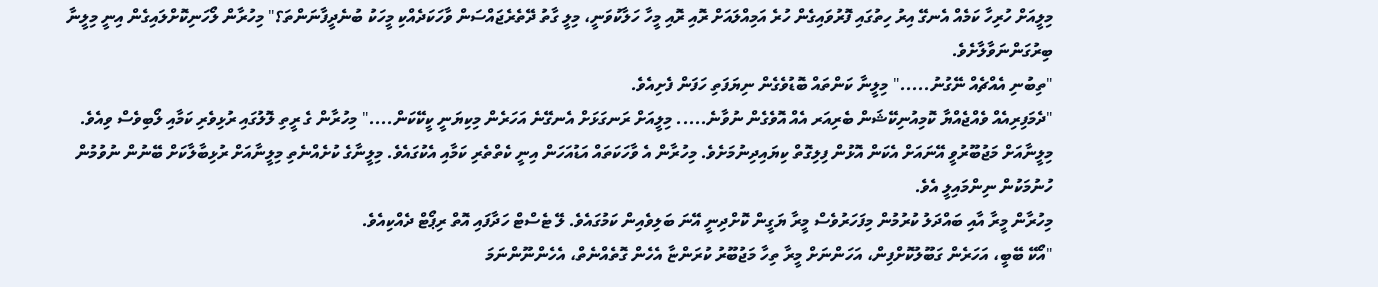މިލީއަށް ހުރިހާ ކަމެއް އެނގޭ އިރު ހިތުގައި ފޮރުވައިގެން ހުރެ އަމިއްލައަށް ރޮއި ރޮއި މީހާ ހަލާކުވަނީ، މިލީ ގާތު ދޭތެރެޖައްސަން ވާހަކަދެއްކި މީހަކު ބުނެދީފާނަންތަ؟" މިހުރާން ލޯހަނިކޮށްލައިގެން އިނީ މިލީނާ ބިރުގަންނަވާލާށެވެ.
"ތިބުނި އެއްޗެއް ނޭގުނު....." މިލީނާ ކަންތައް ބޮޑުވެގެން ނިޔަފަތި ހަފަން ފެށިއެވެ.
"ދެމަފިރިއެއް ވެއްޖެއްޔާ ކޮމިއުނިކޭޝަން ބެރިއަރ އެއް އޮވެގެން ނުވާނެ..... މިލީއަށް ރަނގަޅަށް އެނގޭނެ އަހަރެން މިކިޔަނީ ކީކޭކަން...." މިހުރާން ގެ ރީތި ލޮލުގައި ރުޅިވެރި ކަމާއި ލޯބިވެސް ވިއެވެ. މިލީނާއަށް މަޖުބޫރުވީ އޭނައަށް އެކަން އޮޅުން ފިލިގޮތް ކިޔައިދިނުމަށެވެ. މިހުރާން އެ ވާހަކަތައް އަޑުއަހަން އިނީ ކެތްތެރި ކަމާއި އެކުގައެވެ. މިލީނާގެ ކުށެއްނެތި މިލީނާއަށް ރުޅިބާލާކަށް ބޭނުން ނުވުމުން ހުނުމަކުން ނިންމައިލީ އެވެ.
މިހުރާން މީރާ އާއި ބައްދަލު ކުރުމުން މިފަހަރުވެސް މީރާ ޔަގީން ކޮށްދިނީ އޭނަ ބަލިވެއިން ކަމުގައެވެ. ލޭ ޓެސްޓް ހަދާފައި އޮތް ރިޕޯޓް ދެއްކިއެވެ.
"އޯކޭ ބޭބީ، އަހަރެން ގަބޫލުކޮށްފިން، އަހަންނަށް މީރާ ތިހާ މަޖުބޫރު ކުރަންޏާ އެހެން ގޮތެއްނެތް، އެހެންނޫންނަމަ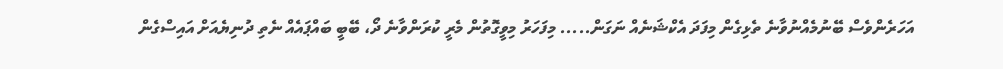އަހަރެންވެސް ބޭނުމެއްނުވާނެ ތެޅިގެން މިފަދަ އެކްޝަނެއް ނަގަން..... މިފަހަރު މިވީގޮތުން މެރީ ކުރަންވާނެ ދޯ، ބޭބީ ބައްޕައެއް ނެތި ދުނިޔެއަށް އައިސްގެން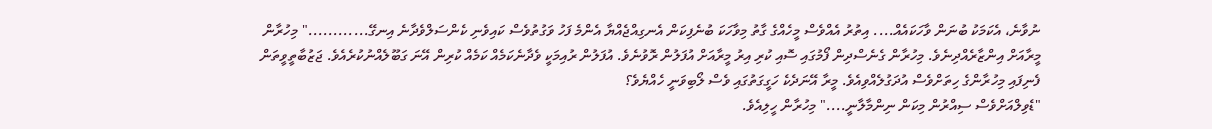ނުވާނެ، އެކަމަކު ބުނަން ވާހަކައެއް.... އިތުރު އެއްވެސް މީހެއްގެ ގާތު މިވާހަކަ ބުނެފިކަން އެނގިއްޖެއްޔާ އެންމެ ފަހު ވަގުތުވެސް ކައިވެނި ކެންސަލްވެދާނެ އިނގޭ............" މިހުރާން މީރާއަށް އިންޒާރެއްދިނެވެ. މިހުރާން ގެނެސްދިން ފޯމުގައި ސޮއި ކުރި އިރު މީރާއަށް އުފަލުން ރޮވުނެވެ. އުފަލުން ރުއިމަކީ ވެދާނެކަމެއް ކަމެއް ކުރިން އޭނަ ގަބޫލެއްނުކުރެއެވެ. ޖަޒުބާތީވީތަން ފެނިފައި މިހުރާންގެ ހިތަށްވެސް އުދަގުލެއްވިއެވެ. މީރާ އޭނަދެކެ ހަގީގަތުގައި ވެސް ލޯބިވަނީ ހެއްޔެވެ؟
"ޑެވިލްއަށްވެސް ސިއްރުން މިކަން ނިންމާލާނީ...." މިހުރާން ހީލިއެވެ.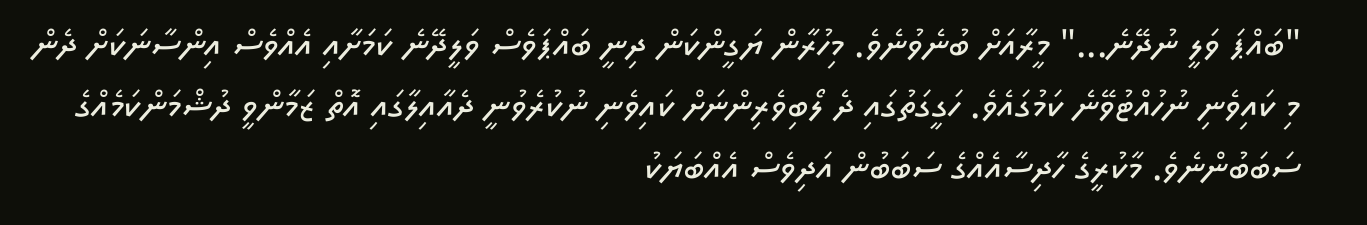"ބައްޕަ ވަލީ ނުދޭނެ..." މީރާއަށް ބުނެވުނެވެ. މިހުރާން ޔަގީންކަން ދިނީ ބައްޕަވެސް ވަލީދޭނެ ކަމަށާއި އެއްވެސް އިންސާނަކަށް ދެން މި ކައިވެނި ނުހުއްޓުވޭނެ ކަމުގައެވެ. ހަގީގަތުގައި ދެ ލޯބިވެރިންނަށް ކައިވެނި ނުކުރެވުނީ ދެއާއިލާގައި އޮތް ޒަމާންވީ ދުޝްމަންކަމެއްގެ ސަބަބުންނެވެ. މާކުރީގެ ހާދިސާއެއްގެ ސަބަބުން އަދިވެސް އެއްބަޔަކު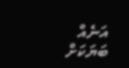އަނެއް ބަޔަކަށް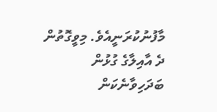މާފުނުކުރަނީއެވެ. މިވީގޮތުން ދެ އާއިލާގެ ގުޅުން ބަދަހިވާނެކަން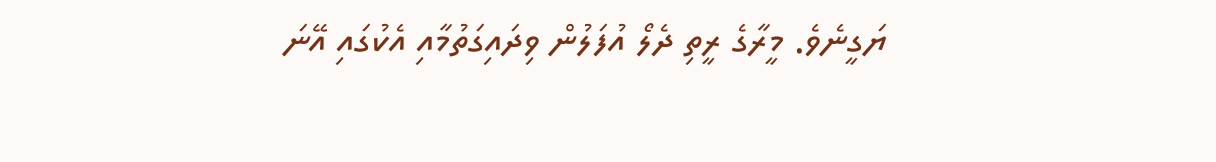ޔަގީނެވެ. މީރާގެ ރީތި ދެލޯ އުފަލުން ވިދައިގަތުމާއި އެކުގައި އޭނަ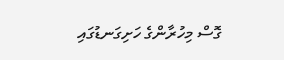ގޮސް މިހުރާންގެ ހަށިގަނޑުގައި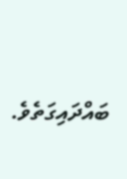ބައްދައިގަތެވެ.